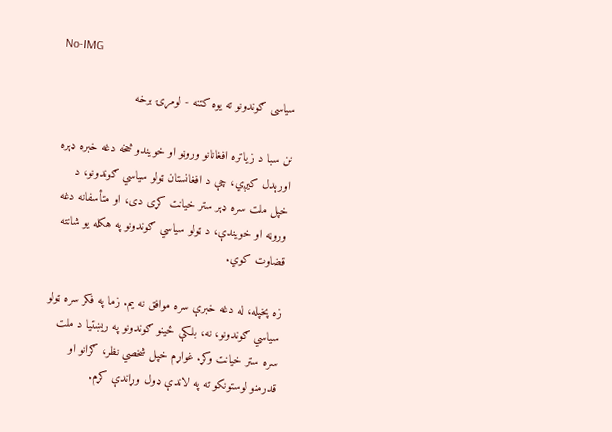No-IMG

سیاسی ګوندونو ته یوه کتنه - لومړۍ برخه

نن سبا د زیاتره افغانانو وروڼو او خویندو څخه دغه خبره ډېره اورېدل کیږي، چې د افغانستان ټولو سیاسي ګوندونو، د خپل ملت سره ډېر ستر خیانت کړی دی، او متأسفانه دغه وروڼه او خویندې، د ټولو سیاسي ګوندونو په هکله یو شانته قضاوت کوي.

زه پخپله، له دغه خبرې سره موافق نه یم. زما په فکر سره ټولو سیاسي ګوندونو، نه، بلکې ځینو ګوندونو په ریښتیا د ملت سره ستر خیانت وکړ. غواړم خپل شخصي نظر، ګرانو او قدرمنو لوستونکو ته په لاندې ډول وړاندې کړم.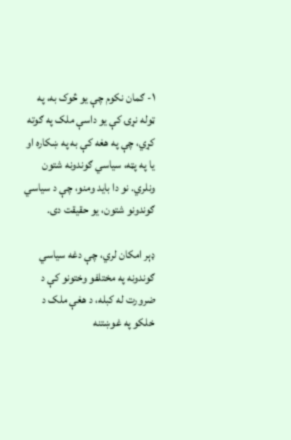۱- ګمان نکوم چې یو څوک به، په ټوله نړۍ کې یو داسې ملک په ګوته کړي، چې په هغه کې به په ښکاره او یا په پټه، سیاسي ګوندونه شتون ونلري. نو دا باید ومنو، چې د سیاسي ګوندونو شتون، یو حقیقت دی.

ډېر امکان لري، چې دغه سیاسي ګوندونه په مختلفو وختونو کې د ضرورت له کبله، د هغې ملک د خلکو په غوښتنه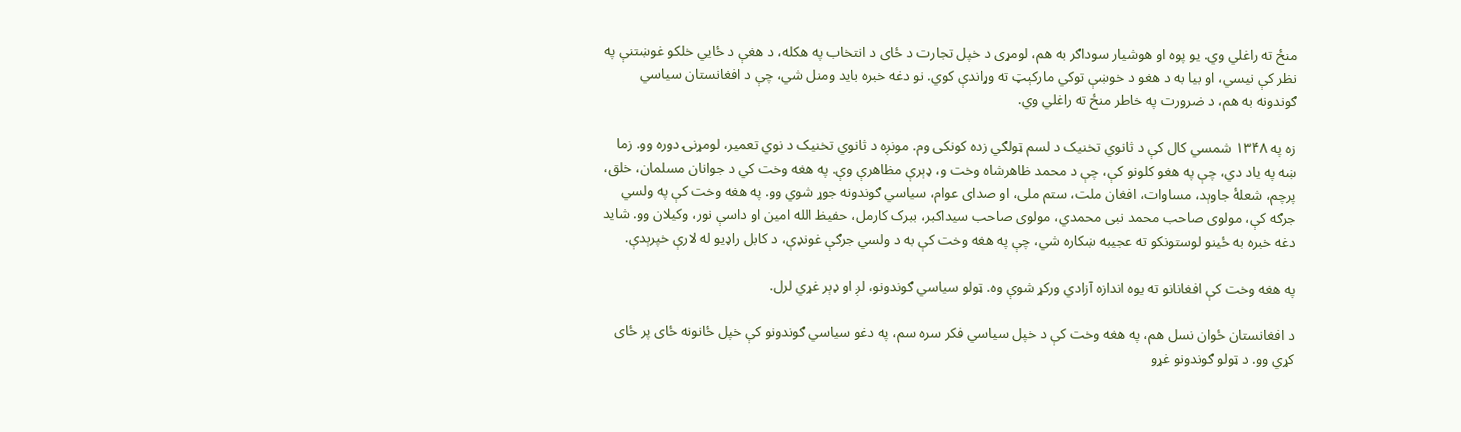منځ ته راغلي وي. یو پوه او هوشیار سوداګر به هم، لومړی د خپل تجارت د ځای د انتخاب په هکله، د هغې د ځایي خلکو غوښتنې په نظر کې نیسي، او بیا به د هغو د خوښې توکي مارکېټ ته وړاندې کوي. نو دغه خبره باید ومنل شي، چې د افغانستان سیاسي ګوندونه به هم، د ضرورت په خاطر منځ ته راغلي وي.

زه په ۱۳۴۸ شمسي کال کې د ثانوي تخنیک د لسم ټولګي زده کونکی وم. مونږه د ثانوي تخنیک د نوي تعمیر، لومړنۍ دوره وو. زما ښه په یاد دي، چې په هغو کلونو کې، چې د محمد ظاهرشاه وخت و، ډېرې مظاهرې وې. په هغه وخت کي د جوانان مسلمان، خلق، پرچم، شعلهٔ جاوېد، مساوات، افغان ملت، ستم ملی، او صدای عوام، سیاسي ګوندونه جوړ شوي وو. په هغه وخت کې په ولسي جرګه کې، مولوی صاحب محمد نبی محمدي، مولوی صاحب سیداکبر، ببرک کارمل، حفیظ الله امین او داسې نور، وکیلان وو. شاید دغه خبره به ځینو لوستونکو ته عجیبه ښکاره شي، چې په هغه وخت کې به د ولسي جرګې غونډې، د کابل راډیو له لارې خپرېدې.

په هغه وخت کې افغانانو ته یوه اندازه آزادي ورکړ شوې وه. ټولو سیاسي ګوندونو، لږ او ډېر غړي لرل.

د افغانستان ځوان نسل هم، په هغه وخت کې د خپل سیاسي فکر سره سم، په دغو سیاسي ګوندونو کې خپل ځانونه ځای پر ځای کړي وو. د ټولو ګوندونو غړو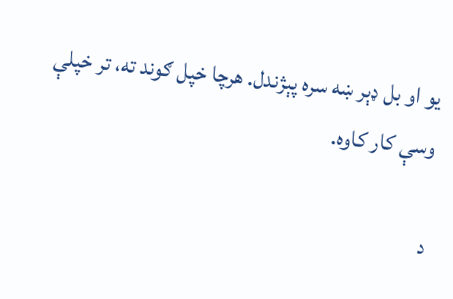یو او بل ډېر ښه سره پېژندل. هرچا خپل ګوند ته، تر خپلې وسې کار کاوه.

د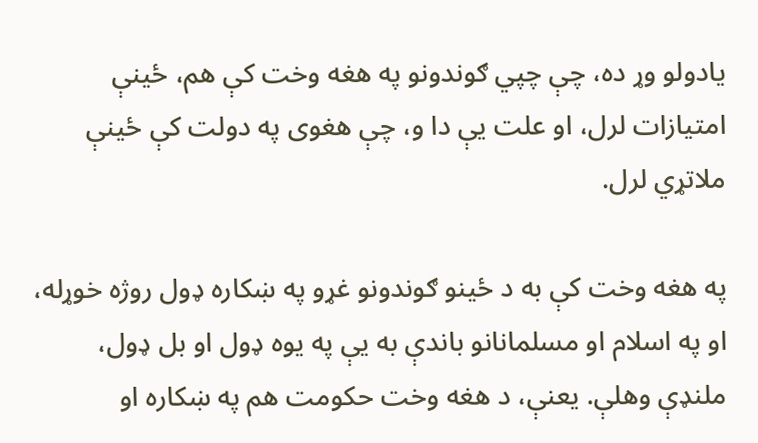یادولو وړ ده، چې چپي ګوندونو په هغه وخت کې هم، ځینې امتیازات لرل، او علت یې دا و، چې هغوی په دولت کې ځینې ملاتړي لرل.

په هغه وخت کې به د ځینو ګوندونو غړو په ښکاره ډول روژه خوړله، او په اسلام او مسلمانانو باندې به یې په یوه ډول او بل ډول، ملنډې وهلې. یعنې، د هغه وخت حکومت هم په ښکاره او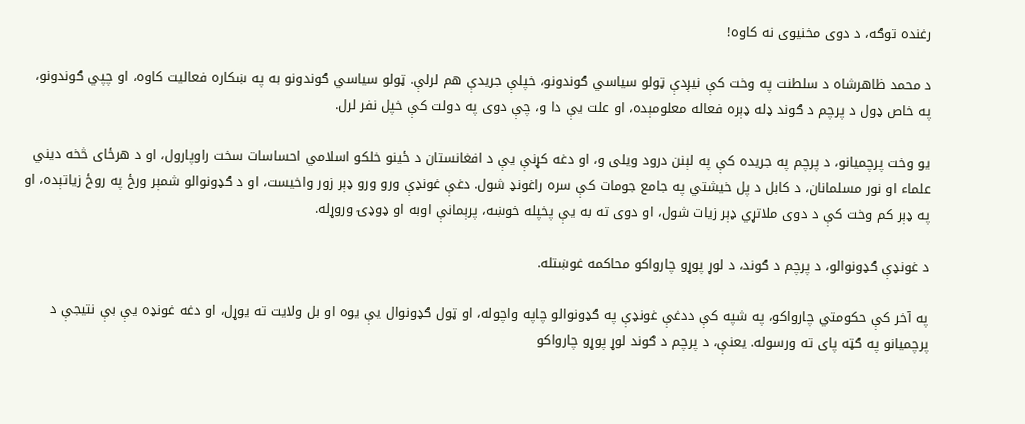رغنده توګه، د دوی مخنیوی نه کاوه!

د محمد ظاهرشاه د سلطنت په وخت کې نیږدې ټولو سیاسي ګوندونو، خپلې جریدې هم لرلې. ټولو سیاسي ګوندونو به په ښکاره فعالیت کاوه، او چپي ګوندونو، په خاص ډول د پرچم د ګوند ډله ډېره فعاله معلومېده، او علت یې دا و، چې دوی په دولت کې خپل نفر لرل.

یو وخت پرچمیانو، د پرچم په جریده کې په لېنن درود ویلی و، او دغه کړنې یې د افغانستان د ځینو خلکو اسلامي احساسات سخت راوپارول، او د هرځای څخه دیني علماء او نور مسلمانان، د کابل د پل خیشتي په جامع جومات کې سره راغونډ شول. دغې غونډې ورو ورو ډېر زور واخیست، او د ګډونوالو شمېر ورځ په روځ زیاتېده، او په ډېر کم وخت کې د دوی ملاتړي ډېر زیات شول، او دوی ته به یې پخپله خوښه، پرېمانې اوبه او ډوډۍ وروړله.

د غونډې ګډونوالو، د پرچم د ګوند، د لوړ پوړو چارواکو محاکمه غوښتله.

په آخر کې حکومتي چارواکو، په شپه کې ددغې غونډې په ګډونوالو چاپه واچوله، او ټول ګډونوال یې یوه او بل ولایت ته یوړل، او دغه غونډه یې بې نتیجې د پرچمیانو په ګټه پای ته ورسوله. یعنې، د پرچم د ګوند لوړ پوړو چارواکو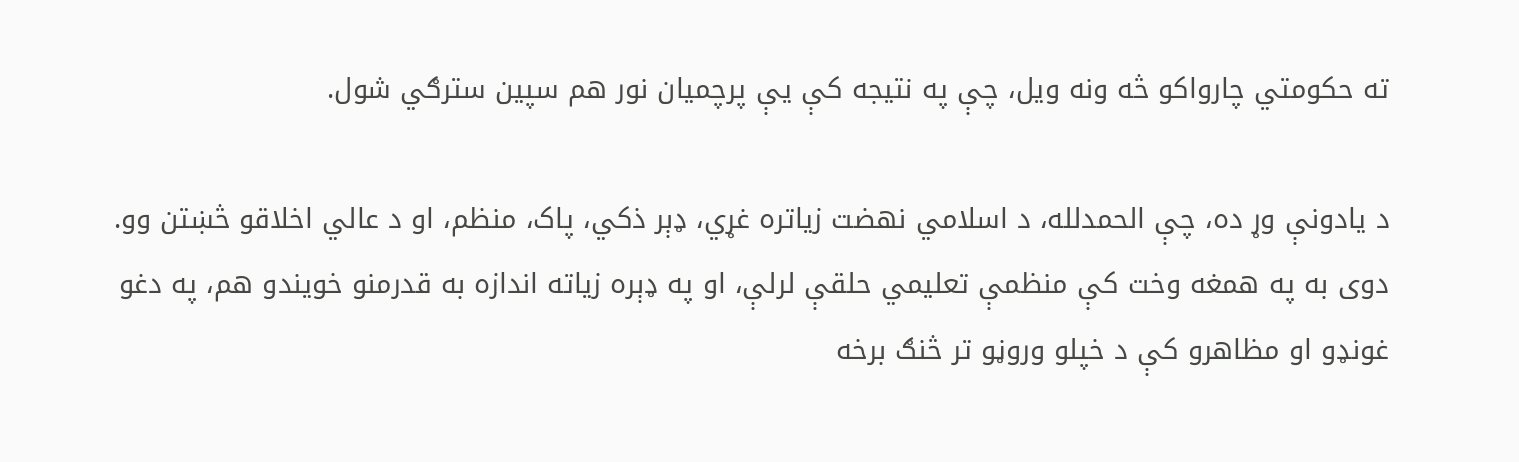ته حکومتي چارواکو څه ونه ویل، چې په نتیجه کې یې پرچمیان نور هم سپین سترګي شول.

د یادونې وړ ده، چې الحمدلله، د اسلامي نهضت زیاتره غړي، ډېر ذکي، پاک، منظم، او د عالي اخلاقو څښتن وو. دوی به په همغه وخت کې منظمې تعلیمي حلقې لرلې، او په ډېره زیاته اندازه به قدرمنو خویندو هم، په دغو غونډو او مظاهرو کې د خپلو وروڼو تر څنګ برخه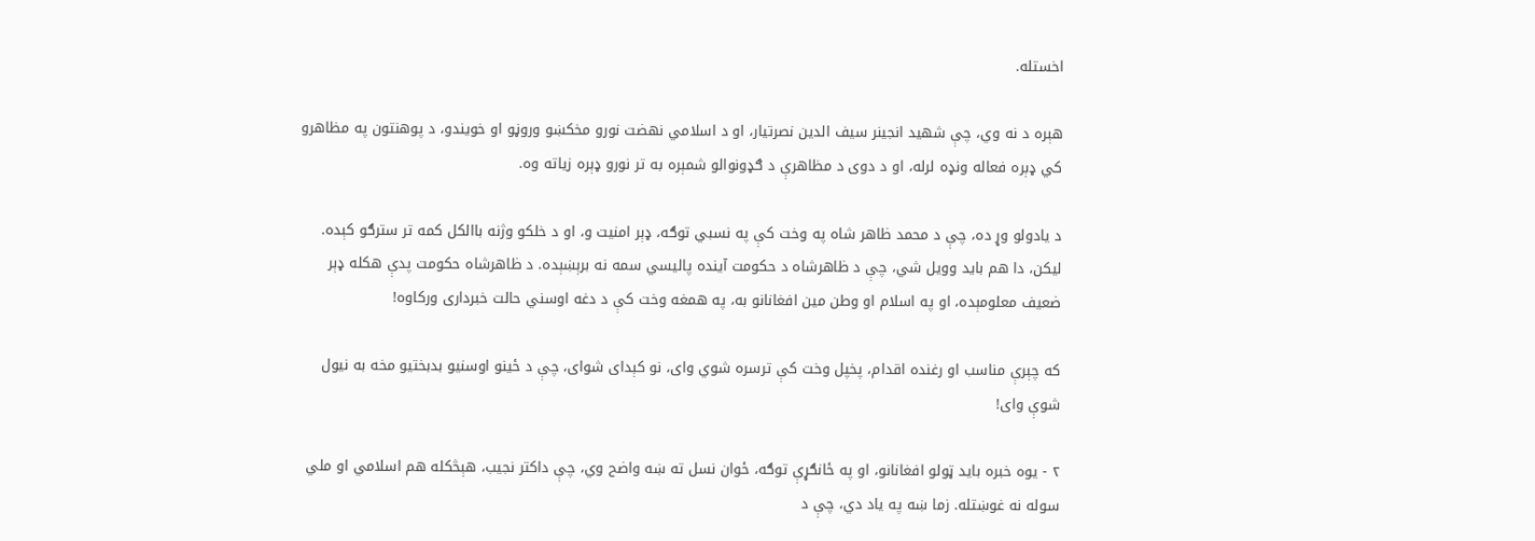اخستله.

هېره د نه وي، چې شهید انجینر سیف الدین نصرتیار، او د اسلامي نهضت نورو مخکښو وروڼو او خویندو، د پوهنتون په مظاهرو کي ډېره فعاله ونډه لرله، او د دوی د مظاهرې د ګډونوالو شمېره به تر نورو ډېره زیاته وه.

د یادولو وړ ده، چې د محمد ظاهر شاه په وخت کې په نسبي توګه، ډېر امنیت و، او د خلکو وژنه باالکل کمه تر سترګو کېده. ليکن، دا هم باید وویل شي، چې د ظاهرشاه د حکومت آینده پالیسي سمه نه برېښېده. د ظاهرشاه حکومت پدې هکله ډېر ضعیف معلومېده، او په اسلام او وطن مین افغانانو به، په همغه وخت کې د دغه اوسني حالت خبرداری ورکاوه!

که چېرې مناسب او رغنده اقدام، پخپل وخت کې ترسره شوي وای، نو کېدای شوای، چې د ځینو اوسنیو بدبختیو مخه به نیول شوې وای!

۲ - یوه خبره باید ټولو افغانانو، او په ځانګړې توګه، ځوان نسل ته ښه واضح وي، چې داکتر نجیب، هېڅکله هم اسلامي او ملي سوله نه غوښتله. زما ښه په یاد دي، چې د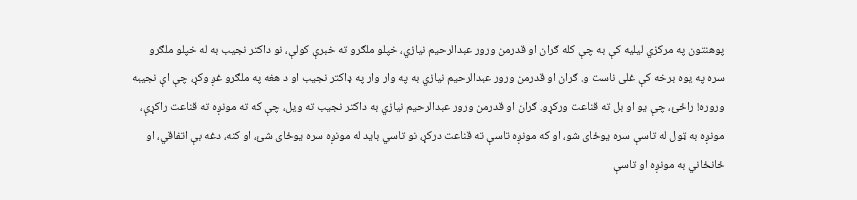پوهنتون په مرکزي لیلیه کې به چې کله ګران او قدرمن ورور عبدالرحیم نیازي، خپلو ملګرو ته خبرې کولې، نو داکتر نجیب به له خپلو ملګرو سره په یوه برخه کې غلی ناست و. ګران او قدرمن ورور عبدالرحیم نیازي به په وار وار په ډاکتر نجیب او د هغه په ملګرو غږ وکړ، چې اې نجیبه وروره! راځئ، چې یو او بل ته قناعت ورکړو. ګران او قدرمن ورور عبدالرحیم نیازي به داکتر نجیب ته ویل، چې که ته مونږه ته قناعت راکړې، مونږه به ټول له تاسې سره یوځای شو، او که مونږه تاسې ته قناعت درکړ، نو تاسي باید له مونږه سره یوځای شئ، او کنه، دغه بې اتفاقي، او ځانځاني به مونږه او تاسې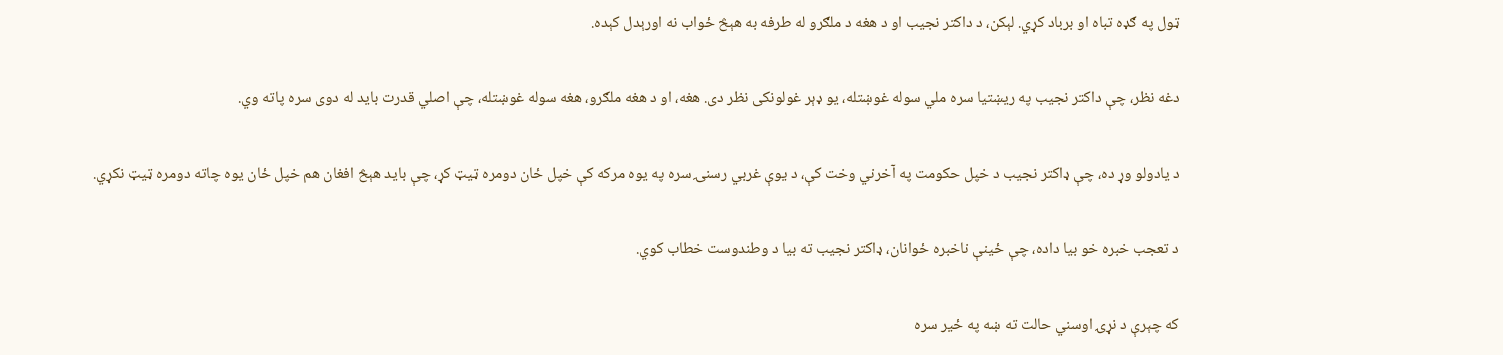ټول په ګډه تباه او برباد کړي. لېکن، د داکتر نجیب او د هغه د ملګرو له طرفه به هېڅ ځواب نه اورېدل کېده.

دغه نظر، چې داکتر نجیب په ریښتیا سره ملي سوله غوښتله، یو ډېر غولونکی نظر دی. هغه، او د هغه ملګرو، هغه سوله غوښتله، چې اصلي قدرت باید له دوی سره پاته وي.

د یادولو وړ ده، چې ډاکتر نجیب د خپل حکومت په آخرني وخت کې، د یوې غربي رسنۍ سره په یوه مرکه کې خپل ځان دومره ټیټ کړ، چې باید هېڅ افغان هم خپل ځان یوه چاته دومره ټیټ نکړي.

د تعجب خبره خو بیا داده، چې ځینې ناخبره ځوانان، ډاکتر نجیب ته بیا د وطندوست خطاب کوي.

که چېرې د نړۍ اوسني حالت ته ښه په ځیر سره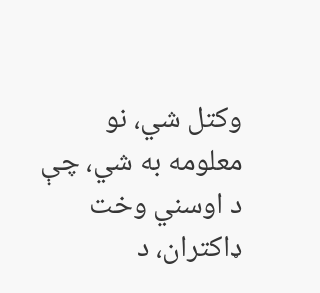وکتل شي، نو معلومه به شي، چې د اوسني وخت ډاکتران، د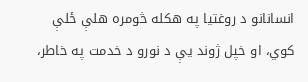انسانانو د روغتیا په هکله څومره هلې ځلې کوي، او خپل ژوند یې د نورو د خدمت په خاطر،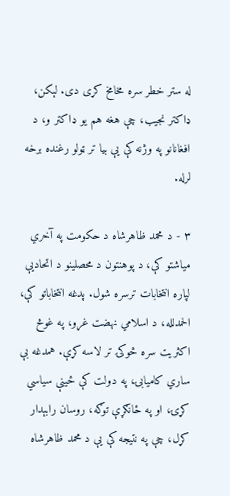له ستر خطر سره مخامخ کړی دی. لېکن، ډاکتر نجیب، چې هغه هم یو ډاکتر و، د افغانانو په وژنه کې یې بیا تر ټولو رغنده برخه لرله.

۳ - د محمد ظاهرشاه د حکومت په آخري میاشتو کې، د پوهنتون د محصلینو د اتحادیې لپاره انتخابات ترسره شول. پدغه انتخاباتو کې، الحمدلله، د اسلامي نهضت غړو، په غوڅ اکثریت سره څوکۍ تر لاسه کړې. همدغه بې ساري کامیابۍ، په دولت کې ځینې سیاسي کړۍ، او په ځانګړې توګه، روسان رابېدار کړل، چې په نتیجه کې یې د محمد ظاهرشاه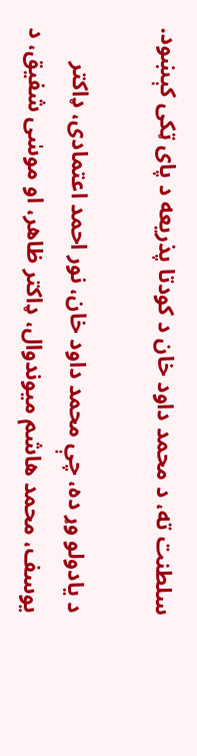سلطنت ته، د محمد داود خان د کودتا پذریعه د پای ټکی کېښود.

د یادولو وړ ده، چې محمد داود خان، نور احمد اعتمادی، ډاکتر‌ یوسف، محمد هاشم میوندوال، ډاکتر ظاهر، او موسٰی شفیق، د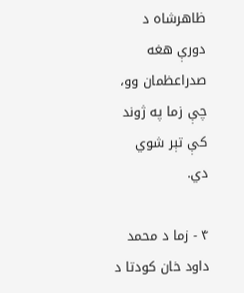ظاهرشاه د دورې هغه صدراعظمان وو، چې زما په ژوند کې تېر شوي دي.

۴ - زما د محمد داود خان کودتا د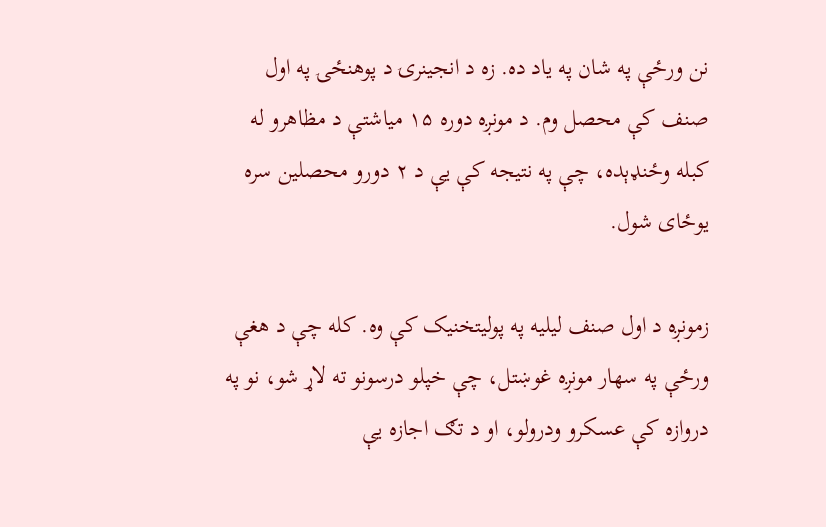نن ورځې په شان په یاد ده. زه د انجینرۍ د پوهنځۍ په اول صنف کې محصل وم. د مونږه دوره ۱۵ میاشتې د مظاهرو له کبله وځنډېده، چې په نتیجه کې یې د ۲ دورو محصلین سره یوځای شول.

زمونږه د اول صنف لیلیه په پوليتخنیک کې وه. کله چې د هغې ورځې په سهار مونږه غوښتل، چې خپلو درسونو ته لاړ شو، نو په دروازه کې عسکرو ودرولو، او د تګ اجازه یې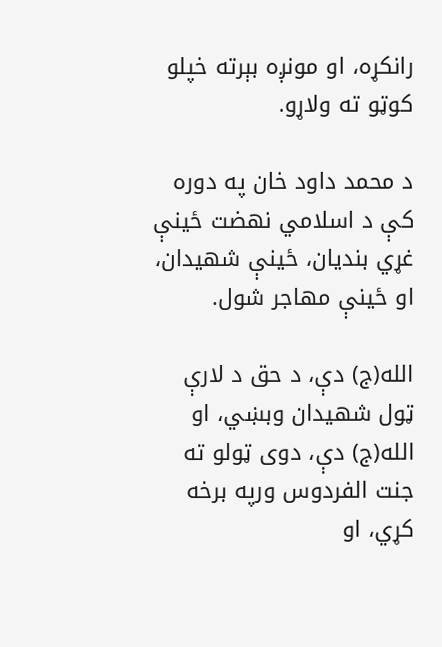رانکړه، او مونږه بېرته خپلو کوټو ته ولاړو.

د محمد داود خان په دوره کې د اسلامي نهضت ځینې غړي بندیان، ځینې شهیدان، او ځینې مهاجر شول.

الله(ج) دې، د حق د لارې ټول شهیدان وبښي، او الله(ج) دې، دوی ټولو ته جنت الفردوس ورپه برخه کړي، او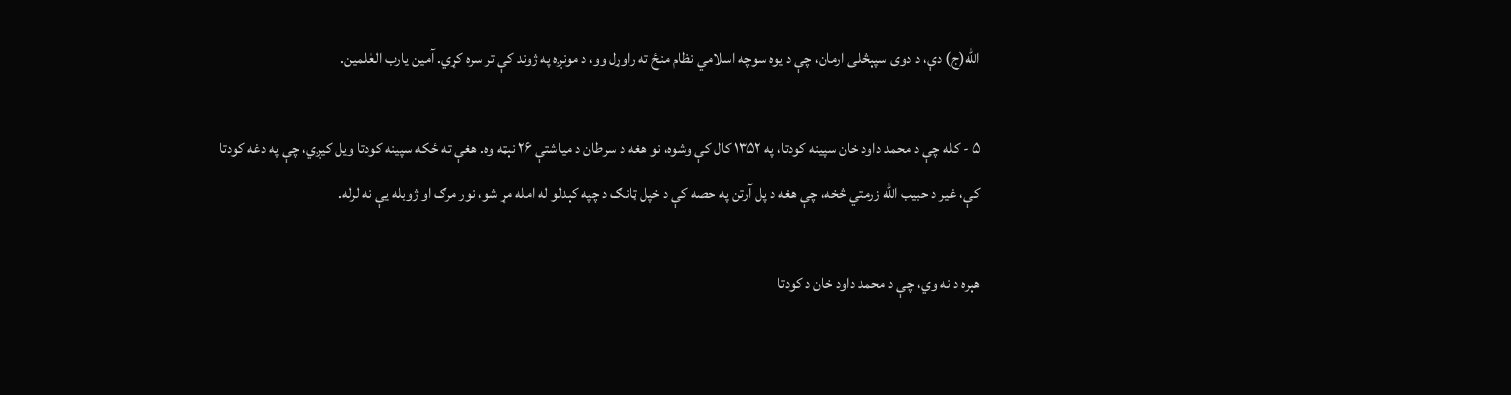الله(ج) دې، د دوی سپېڅلی ارمان، چې د یوه سوچه اسلامي نظام منځ ته راوړل وو، د مونږه په ژوند کې تر سره کړي. آمین یارب العٰلمین.

۵ - کله چې د محمد داود خان سپینه کودتا، په ۱۳۵۲ کال کې وشوه، نو هغه د سرطان د میاشتې ۲۶ نېټه وه. هغې ته ځکه سپینه کودتا ویل کیږي، چې په دغه کودتا کې، غیر د حبیب الله زرمتي څخه، چې هغه د پل آرتن په حصه کې د خپل ټانګ د چپه کېدلو له امله مړ شو، نور مرګ او ژوبله یې نه لرله.

هېره د نه وي، چې د محمد داود خان د کودتا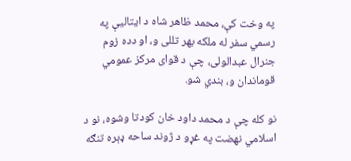په وخت کې، محمد ظاهر شاه د ایتالیې په رسمي سفر له ملکه بهر تللی و، او دده زوم جنرال عبدالولی، چې د قوای مرکز عمومي قوماندان و، بندي شو.

نو کله چې د محمد داود خان کودتا وشوه، نو د اسلامي نهضت په غړو د ژوند ساحه ډېره تنګه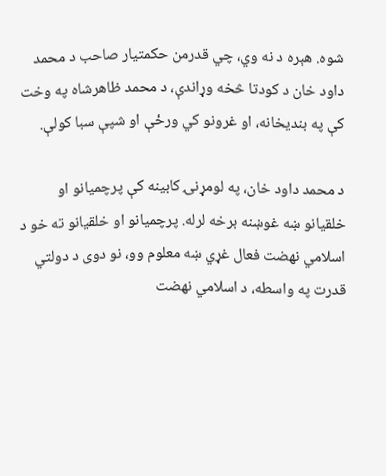شوه. هېره د نه وي، چي قدرمن حکمتیار صاحب د محمد داود خان د کودتا څخه وړاندې، د محمد ظاهرشاه په وخت کې په بندیخانه، او غرونو کي ورځې او شپې سبا کولې.

د محمد داود خان، په لومړنۍ کابینه کې پرچمیانو او خلقیانو ښه غوښنه برخه لرله. پرچمیانو او خلقیانو ته خو د اسلامي نهضت فعال غړي ښه معلوم وو، نو دوی د دولتي‌ قدرت په واسطه، د اسلامي نهضت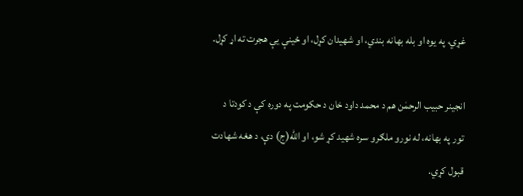غړي، په یوه او بله بهانه بندي، او شهیدان کړل، او ځینې یې هجرت ته اړ کړل.

انجینر حبیب الرحمٰن هم د محمد داود خان د حکومت په دوره کې د کودتا د تور په بهانه، له نورو ملګرو سره شهید کړ شو، او الله(ج) دې، د هغه شهادت قبول کړي.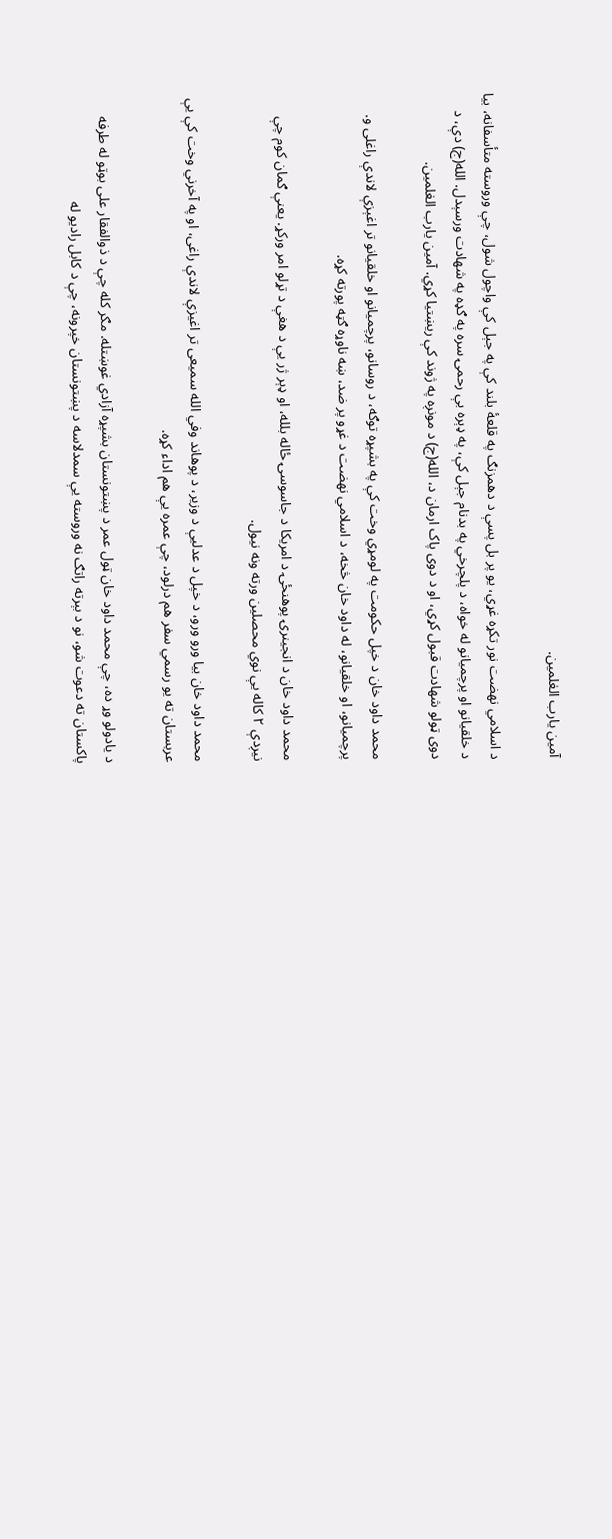آمین یارب العٰلمین.

د اسلامي نهضت نور تکړه غړي، یو پر بل پسې د دهمزنګ په قلعهٔ بلند کې په جېل کې واچول شول، چې وروسته متأسفانه، بیا د خلقیانو او پرچمیانو له خواه، د پلچرخي په بدنام جېل کې، په ډېره بې رحمۍ سره په ګډه په شهادت ورسېدل. الله(ج) دې، د دوی ټولو شهادت قبول کړي، او د دوی پاک ارمان د، الله(ج) د مونږه په ژوند کې ریښتیا کړي. آمین یارب العٰلمین.

محمد داود خان د خپل حکومت په لومړي وخت کې په بشپړه توګه، د روسانو، پرچمیانو او خلقیانو تر اغېزې لاندې راغلی و. پرچمیانو، او خلقیانو، له داود خان څخه، د اسلامي نهضت د غړو پر ضد، ښه ناوړه ګټه پورته کړه.

محمد داود خان د انجینرۍ پوهنځۍ د امریکا د جاسوسۍ ځاله بلله، او ډېر ژر یې د هغې د تړلو امر ورکړ. یعنې ګمان کوم چې نیږدې ۲ کاله یې نوي محصلین ورته ونه نیول.

محمد داود خان بیا ورو ورو، د خپل د عدلیې د وزیر، د پوهاند وفي الله سمیعی تر اغیزې لاندې راغی، او په آخرني وخت کې یې عربستان ته یو رسمي سفر هم درلود، چې عمره یې هم اداء کړه.

د یادولو وړ ده، چې محمد داود خان ټول عمر د پښتونستان بشپړه آزادي غوښتله. مګر کله چې د ذوالفقار علی بوټو له طرفه پاکستان ته دعوت شو، نو د بېرته راتګ نه وروسته یې سمدلاسه د پښتونستان خپرونه، چې د کابل رادیو له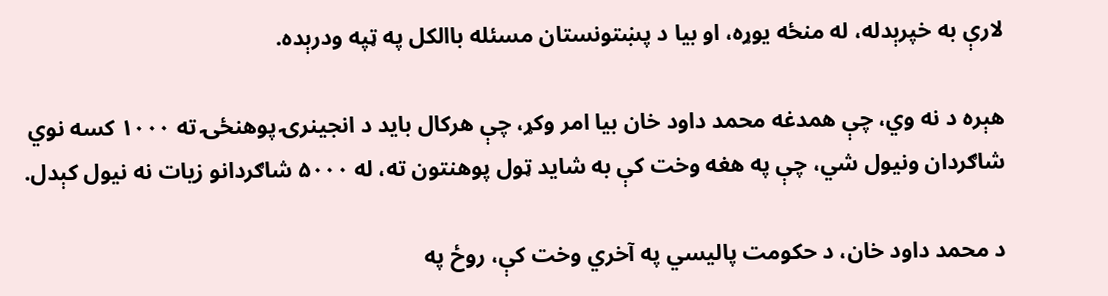لارې به خپرېدله، له منځه یوړه، او بیا د پښتونستان مسىٔله باالکل په ټپه ودرېده.

هېره د نه وي، چې همدغه محمد داود خان بیا امر وکړ، چې هرکال باید د انجینرۍ پوهنځۍ ته ۱۰۰۰ کسه نوي شاګردان ونیول شي، چې په هغه وخت کې به شاید ټول پوهنتون ته، له ۵۰۰۰ شاګردانو زیات نه نیول کېدل.

د محمد ‌داود خان، د حکومت پالیسي په آخري وخت کې، روځ په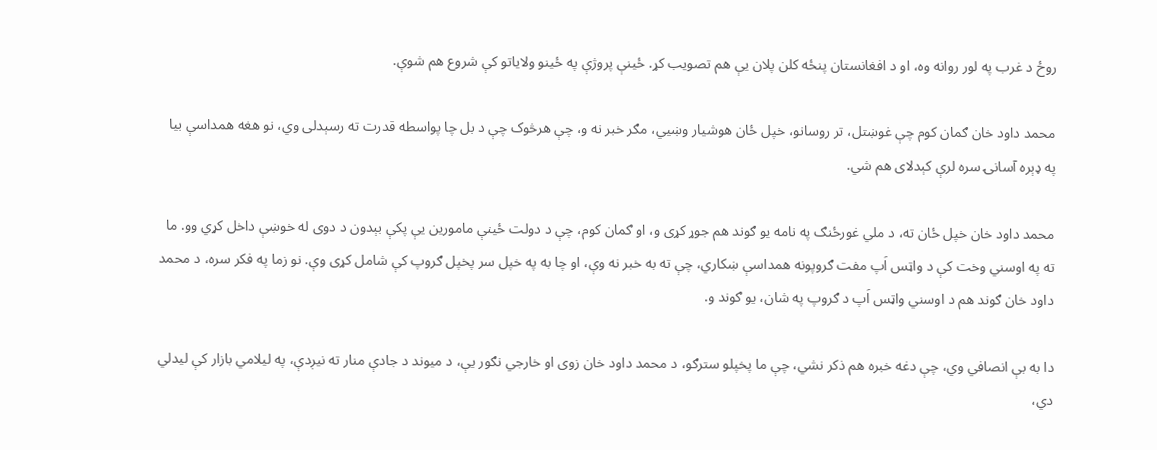روځ د غرب په لور روانه وه، او د افغانستان پنځه کلن پلان یې هم تصویب کړ. ځینې پروژې په ځینو ولایاتو کې شروع هم شوې.

محمد داود خان ګمان کوم چې غوښتل، تر روسانو، خپل ځان هوشیار وښیي، مګر خبر نه و، چې هرڅوک چې د بل چا پواسطه قدرت ته رسېدلی وي، نو هغه همداسې بیا په ډېره آسانۍ سره لرې کېدلای هم شي.

محمد داود خان خپل ځان ته، د ملي غورځنګ په نامه یو ګوند هم جوړ کړی و، او ګمان کوم، چې د دولت ځینې مامورین یې پکې بېدون د دوی له خوښې داخل کړي وو. ما ته په اوسني وخت کې د واټس اَپ مفت ګروپونه همداسې ښکاري، چې ته به خبر نه وې، او چا به په خپل سر پخپل ګروپ کې شامل کړی وې. نو زما په فکر سره، د محمد داود خان ګوند هم د اوسني واټس اَپ د ګروپ په شان، یو ګوند و.

دا به بې انصافي وي، چې دغه خبره هم ذکر نشي، چې ما پخپلو سترګو، د محمد داود خان زوی او خارجي نګور یې، د میوند د جادې منار ته نیږدې، په لیلامي بازار کې لیدلي دي،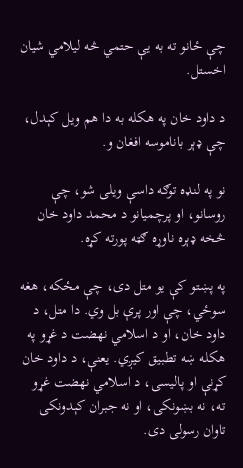چې ځانو ته به یې حتمي څه لیلامي شیان اخستل.

د داود خان په هکله به دا هم ویل کېدل، چې ډېر باناموسه افغان و.

نو په لنډه توګه داسې ویلی شو، چې روسانو، او پرچمیانو د محمد داود خان څخه ډېره ناوړه ګټه پورته کړه.

په پښتو کې یو متل دی، چې مځکه، هغه سوځي، چې اور پرې بل وي. دا متل، د داود خان، او د اسلامي نهضت د غړو په هکله ښه تطبیق کیږي. یعنې، د داود خان کړنې او پالیسی، د اسلامي نهضت غړو ته، نه بښونکی، او نه جبران کېدونکی تاوان رسولی دی.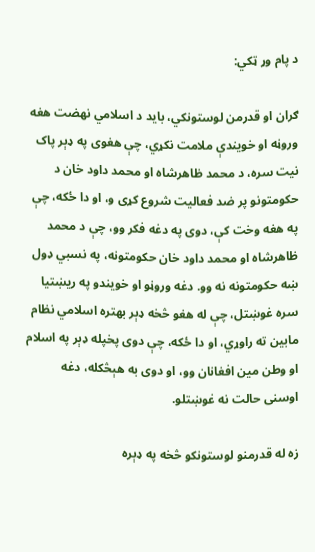د پام وړ ټکي:

ګران او قدرمن لوستونکي، باید د اسلامي نهضت هغه وروڼه او خویندې ملامت نکړي، چې هغوی په ډېر پاک نیت سره، د محمد ظاهرشاه او محمد داود خان د حکومتونو پر ضد فعالیت شروع کړی و، او دا ځکه، چې په هغه وخت کې، دوی په دغه فکر وو، چې د محمد ظاهرشاه او محمد داود خان حکومتونه، په نسبي ډول ښه حکومتونه نه ‌وو. دغه وروڼو او خویندو په ریښتیا سره غوښتل، چې له هغو څخه ډېر بهتره اسلامي نظام مابین ته راوړي، او دا ځکه، چې دوی پخپله ډېر په اسلام او وطن مین افغانان وو، او دوی به هېڅکله، دغه اوسنی حالت نه غوښتلو.

زه له قدرمنو لوستونکو څخه په ډېره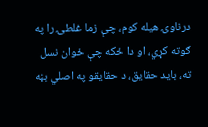درناوۍ هیله کوم، چې زما غلطۍ را په ګوته کړي، او دا ځکه چې ځوان نسل ته، باید حقایق، د حقایقو په اصلي بڼه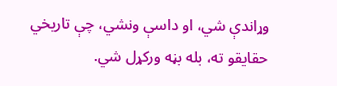وړاندې شي، او داسې ونشي، چې تاریخي حقایقو ته، بله بڼه ورکړل شي.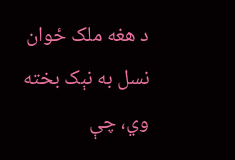د هغه ملک ځوان نسل به نېک بخته وي، چې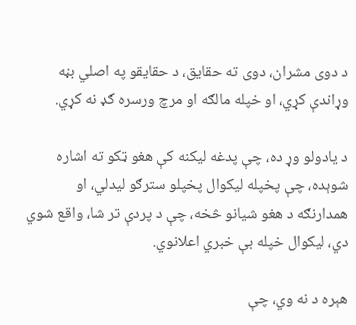د دوی مشران، دوی ته حقایق، د حقایقو په اصلي بڼه وړاندې کړي، او خپله مالګه او مرچ ورسره ګډ نه کړي.

د یادولو وړ ده، چې پدغه لیکنه کې هغو ټکو ته اشاره شوېده، چې پخپله لیکوال پخپلو سترګو لیدلي، او همدارنګه د هغو شیانو څخه، چې د پردې تر شا، واقع شوي دي، لیکوال خپله بې خبري اعلانوي.

هېره د نه وي، چې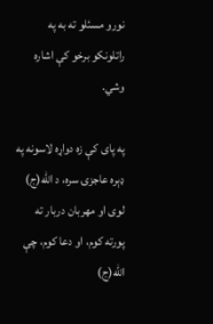نورو مسىٔلو ته به په راتلونکو برخو کې اشاره وشي.

په پای کې زه دواړه لاسونه په ډېره عاجزۍ سره، د الله(ج) لوی او مهربان دربار ته پورته کوم، او دعا کوم، چې الله(ج)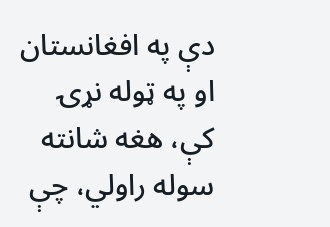دې په افغانستان او په ټوله نړۍ کې، هغه شانته سوله راولي، چې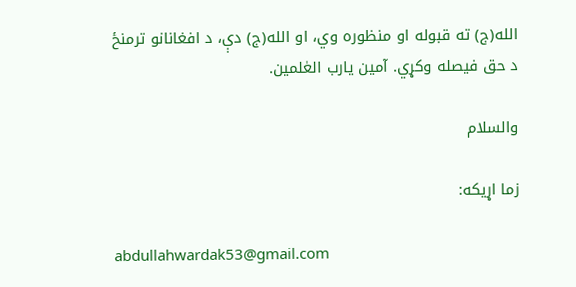الله(ج) ته قبوله او منظوره وي، او الله(ج) دې، د افغانانو ترمنځ د حق فیصله وکړي. آمین یارب العٰلمین.

والسلام

زما اړیکه:

abdullahwardak53@gmail.com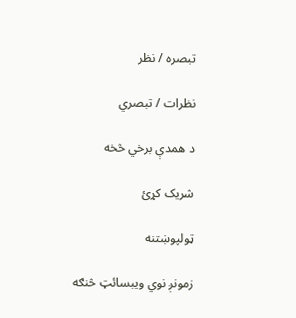تبصره / نظر

نظرات / تبصري

د همدې برخي څخه

شریک کړئ

ټولپوښتنه

زمونږ نوي ویبسائټ څنګه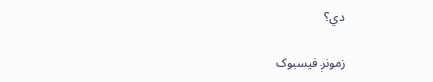دي؟

زمونږ فيسبوک